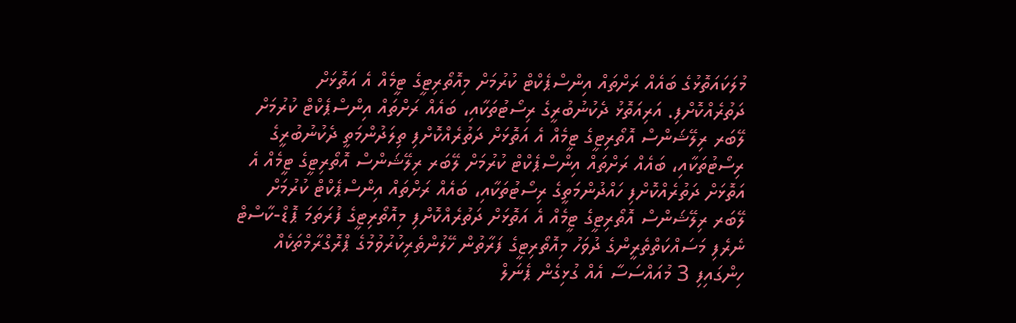މުލަކައަތޮޅުގެ ބައެއް ރަށްތައް އިންސްޕެކްޓް ކުރުމަށް މިއޮތޯރިޓީގެ ޓީމެއް އެ އަތޮޅަށް ދަތުރެއްކޮށްފި. އަރިއަތޮޅު ދެކުނުބުރީގެ ރިސޯޓުތަކާއި، ބައެއް ރަށްތައް އިންސްޕެކްޓް ކުރުމަށް ލޭބަރ ރިލޭޝަންސް އޮތޯރިޓީގެ ޓީމެއް އެ އަތޮޅަށް ދަތުރެއްކޮށްފި ތިލަދުންމަތީ ދެކުނުބުރީގެ ރިސޯޓުތަކާއި، ބައެއް ރަށްތައް އިންސްޕެކްޓް ކުރުމަށް ލޭބަރ ރިލޭޝަންސް އޮތޯރިޓީގެ ޓީމެއް އެ އަތޮޅަށް ދަތުރެއްކޮށްފި ހައްދުންމަތީގެ ރިސޯޓުތަކާއި، ބައެއް ރަށްތައް އިންސްޕެކްޓް ކުރުމަށް ލޭބަރ ރިލޭޝަންސް އޮތޯރިޓީގެ ޓީމެއް އެ އަތޮޅަށް ދަތުރެއްކޮށްފި މިއޮތޯރިޓީގެ ފުރަތަމަ ޕޮޑް-ކާސްޓް ނެރެފި މަސައްކަތްތެރީންގެ ދުވަހު މިއޮތޯރިޓީގެ ފަރާތުން ހޭލުންތެރިކުރުވުމުގެ ޕްރޮގްރާމްތަކެއް ހިންގައިފި 3 މުއައްސަސާ އެއް ގުޅިގެން ޕެނަލް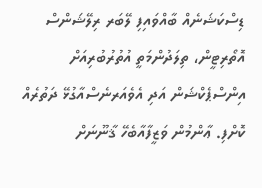ޑިސްކަޝަނެއް ބާއްވައިފި ލޭބަރ ރިލޭޝަންސް އޮތޯރިޓީން، ތިލަދުންމަތީ އުތުރުބުރިއަށް އިންސްޕެކްޝަން އަދި އެވެއަރނެސްއާގުޅޭ ދަތުރެއް ކޮށްފި. ޢާންމުން ވަޒީފާއާބެހޭ ޤާނޫނަށް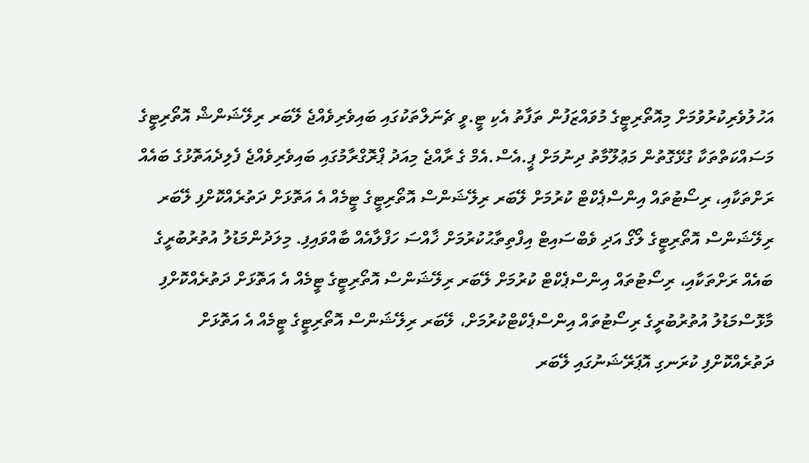އަހުލުވެރިކުރުވުމަށް މިއޮތޯރިޓީގެ މުވައްޒަފުން ތަފާތު އެކި ޓީ.ވީ ޗެނަލްތަކުގައި ބައިވެރިވެއްޖެ ލޭބަރ ރިލޭޝަންޝް އޮތޯރިޓީގެ މަސައްކަތްތަކާ ގުޅޭގޮތުން މަޢުލޫމާތު ދިނުމަށް ޕީ.އެސް.އެމް ގެ ރާއްޖެ މިއަދު ޕްރޮގްރާމުގައި ބައިވެރިވެއްޖެ ފެލިދެއަތޮޅުގެ ބައެއް ރަށްތަކާއި، ރިސޯޓުތައް އިންސްޕެކްޓް ކުރުމަށް ލޭބަރ ރިލޭޝަންސް އޮތޯރިޓީގެ ޓީމެއް އެ އަތޮޅަށް ދަތުރެއްކޮށްފި ލޭބަރ ރިލޭޝަންސް އޮތޯރިޓީގެ ލޯގޯ އަދި ވެބްސައިޓް އިފްތިތާޙުކުރުމަށް ޚާއްސަ ހަފްލާއެއް ބާއްވައިފި. މިލަދުންމަޑުލު އުތުރުބުރީގެ ބައެއް ރަށްތަކާއި، ރިސޯޓުތައް އިންސްޕެކްޓް ކުރުމަށް ލޭބަރ ރިލޭޝަންސް އޮތޯރިޓީގެ ޓީމެއް އެ އަތޮޅަށް ދަތުރެއްކޮށްފި މާޅޮސްމަޑުލު އުތުރުބުރީގެ ރިސޯޓުތައް އިންސްޕެކްޓްކުރުމަށް، ލޭބަރ ރިލޭޝަންސް އޮތޯރިޓީގެ ޓީމެއް އެ އަތޮޅަށް ދަތުރެއްކޮށްފި ކުރަނގި އޮޕަރޭޝަނުގައި ލޭބަރ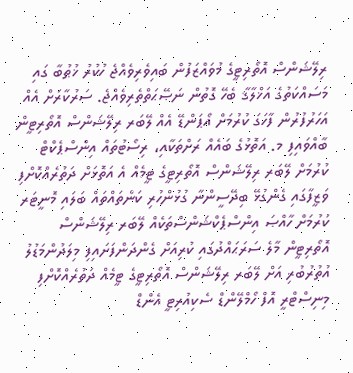ރިލޭޝަންސް އޮތޯރިޓީގެ މުވައްޒަފުން ބައިވެރިވެއްޖެ ހުކުރު ޚުޠުބާ ގައި މަސައްކަތުގެ އަޚްލާޤާ ބެހޭ ގޮތުން ނަޞޭޙަތްތެރިވެއްޖެ. ސަރުކާރަށް އެއް އަހަރުފުރުން ފާހަގަ ކުރުމަށް އޯޕަންޑޭ އެއް ލޭބަރ ރިލޭޝަންސް އޮތޯރިޓީން ބާއްވައިފި މ. އަތޮޅުގެ ބައެއް ރަށްތަކާއި، ރިސޯޓުތައް އިންސްޕެކްޓް ކުރުމަށް ލޭބަރ ރިލޭޝަންސް އޮތޯރިޓީގެ ޓީމެއް އެ އަތޮޅަށް ދަތުރެއްކޮށްފި ވަޒީފާގައި ގެންގުޅޭ ބިދޭސީންނާ ގުޅުންހުރި ކަންތައްތައް ބަލައި މޮނީޓަރ ކުރުމަށް ހާއްޞަ އިންސްޕެކްޝަންސްތަކެއް ލޭބަރ ރިލޭޝަންސް އޮތޯރިޓީން މާލެ ސަރަޙައްދުގައި ކުރިއަށް ގެންދަންފަށައިފި މިލަދުންމަޑުލު އުތުރުބުރި އަށް ލޭބަރ ރިލޭޝަންސް އޮތޯރިޓީގެ ޓީމެއް ދަތުރެއްކޮށްފި މިނިސްޓްރީ އޮފް ހޯމްލޭންޑް ސެކިއުރިޓީ އެންޑް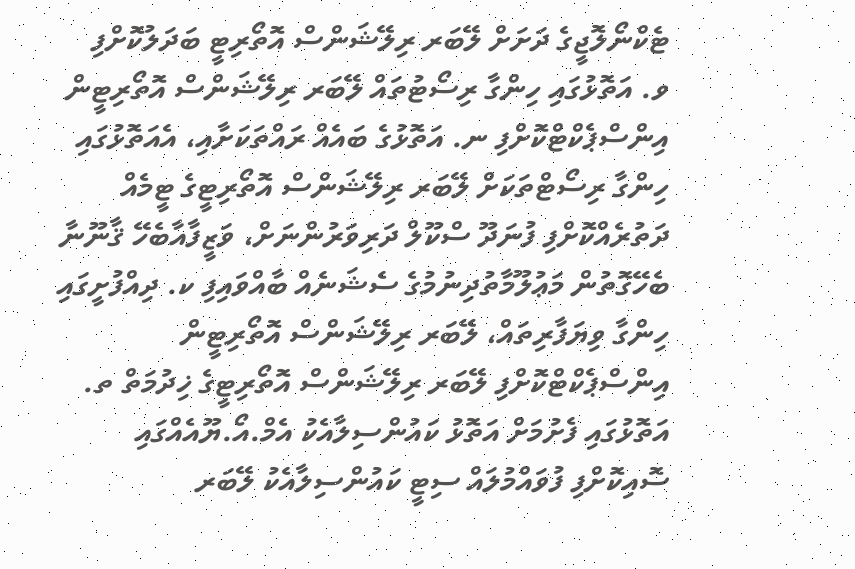ޓެކްނޯލޮޖީގެ ދަށަށް ލޭބަރ ރިލޭޝަންސް އޮތޯރިޓީ ބަދަލުކޮށްފި ވ. އަތޮޅުގައި ހިންގާ ރިސޯޓުތައް ލޭބަރ ރިލޭޝަންސް އޮތޯރިޓީން އިންސްޕެކްޓްކޮށްފި ނ. އަތޮޅުގެ ބައެއް ރައްތަކަށާއި، އެއަތޮޅުގައި ހިންގާ ރިސޯޓްތަކަށް ލޭބަރ ރިލޭޝަންސް އޮތޯރިޓީގެ ޓީމެއް ދަތުރެއްކޮށްފި ފުނަދޫ ސްކޫލް ދަރިވަރުންނަށް، ވަޒީފާއާބެހޭ ޤާނޫނާ ބެހޭގޮތުން މަޢުލޫމާތުދިނުމުގެ ސެޝަނެއް ބާއްވައިފި ކ. ދިއްފުށީގައި ހިންގާ ވިޔަފާރިތައް، ލޭބަރ ރިލޭޝަންސް އޮތޯރިޓީން އިންސްޕެކްޓްކޮށްފި ލޭބަރ ރިލޭޝަންސް އޮތޯރިޓީގެ ޚިދުމަތް ތ. އަތޮޅުގައި ފެށުމަށް އަތޮޅު ކައުންސިލާއެކު އެމް.އޯ.ޔޫއެއްގައި ސޮއިކޮށްފި ފުވައްމުލައް ސިޓީ ކައުންސިލާއެކު ލޭބަރ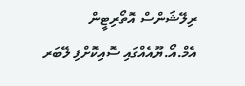ރިލޭޝަންސް އޮތޯރިޓީން އެމް.އޯ.ޔޫއެއްގައި ސޮއިކޮށްފި ލޭބަރ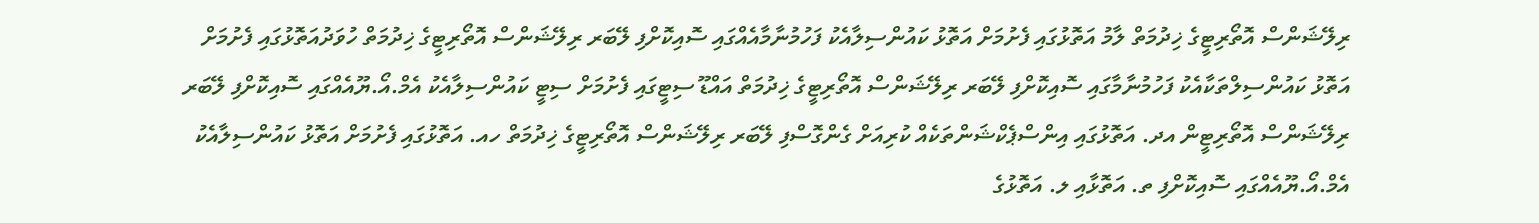ރިލޭޝަންސް އޮތޯރިޓީގެ ޚިދުމަތް ލާމު އަތޮޅުގައި ފެށުމަށް އަތޮޅު ކައުންސިލާއެކު ފަހުމުނާމާއެއްގައި ސޮއިކޮށްފި ލޭބަރ ރިލޭޝަންސް އޮތޯރިޓީގެ ޚިދުމަތް ހުވަދުއަތޮޅުގައި ފެށުމަށް އަތޮޅު ކައުންސިލްތަކާއެކު ފަހުމުނާމާގައި ސޮއިކޮށްފި ލޭބަރ ރިލޭޝަންސް އޮތޯރިޓީގެ ޚިދުމަތް އައްޑޫ ސިޓީގައި ފެށުމަށް ސިޓީ ކައުންސިލާއެކު އެމް.އޯ.ޔޫއެއްގައި ސޮއިކޮށްފި ލޭބަރ ރިލޭޝަންސް އޮތޯރިޓީން އދ. އަތޮޅުގައި އިންސްޕެކްޝަންތަކެއް ކުރިއަށް ގެންގޮސްފި ލޭބަރ ރިލޭޝަންސް އޮތޯރިޓީގެ ޚިދުމަތް ހއ. އަތޮޅުގައި ފެށުމަށް އަތޮޅު ކައުންސިލާއެކު އެމް.އޯ.ޔޫއެއްގައި ސޮއިކޮށްފި ތ. އަތޮޅާއި ލ. އަތޮޅުގެ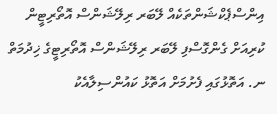އިންސްޕެކްޝަންތަކެއް ލޭބަރ ރިލޭޝަންސް އޮތޯރިޓީން ކުރިއަށް ގެންގޮސްފި ލޭބަރ ރިލޭޝަންސް އޮތޯރިޓީގެ ޚިދުމަތް ނ. އަތޮޅުގައި ފެށުމަށް އަތޮޅު ކައުންސިލާއެކު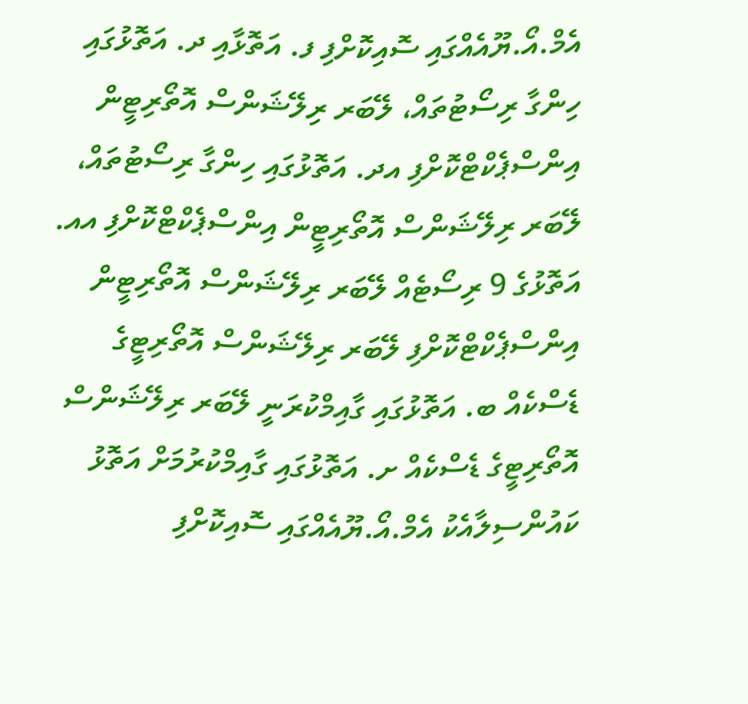އެމް.އޯ.ޔޫއެއްގައި ސޮއިކޮށްފި ފ. އަތޮޅާއި ދ. އަތޮޅުގައި ހިންގާ ރިސޯޓުތައް، ލޭބަރ ރިލޭޝަންސް އޮތޯރިޓީން އިންސްޕެކްޓްކޮށްފި އދ. އަތޮޅުގައި ހިންގާ ރިސޯޓުތައް، ލޭބަރ ރިލޭޝަންސް އޮތޯރިޓީން އިންސްޕެކްޓްކޮށްފި އއ. އަތޮޅުގެ 9 ރިސޯޓެއް ލޭބަރ ރިލޭޝަންސް އޮތޯރިޓީން އިންސްޕެކްޓްކޮށްފި ލޭބަރ ރިލޭޝަންސް އޮތޯރިޓީގެ ޑެސްކެއް ބ. އަތޮޅުގައި ގާއިމްކުރަނީ ލޭބަރ ރިލޭޝަންސް އޮތޯރިޓީގެ ޑެސްކެއް ށ. އަތޮޅުގައި ގާއިމްކުރުމަށް އަތޮޅު ކައުންސިލާއެކު އެމް.އޯ.ޔޫއެއްގައި ސޮއިކޮށްފި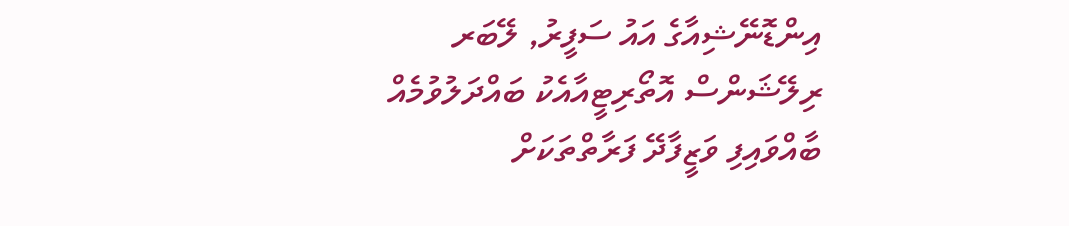އިންޑޮނޭޝިއާގެ އައު ސަފީރު, ލޭބަރ ރިލޭޝަންސް އޮތޯރިޓީއާއެކު ބައްދަލުވުމެއް ބާއްވައިފި ވަޒީފާދޭ ފަރާތްތަކަށް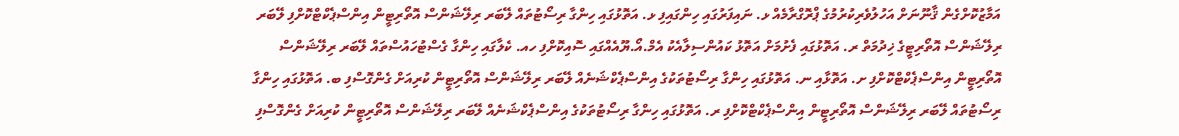އަމާޒުކޮށްގެން ޤާނޫނަށް އަހުލުވެރިކުރުމުގެ ޕްރޮގްރާމެއް ޅ. ނައިފަރުގައި ހިންގައިފި ޅ. އަތޮޅުގައި ހިންގާ ރިސޯޓުތައް ލޭބަރ ރިލޭޝަންސް އޮތޯރިޓީން އިންސްޕެކްޓްކޮށްފި ލޭބަރ ރިލޭޝަންސް އޮތޯރިޓީގެ ޚިދުމަތް ރ. އަތޮޅުގައި ފެށުމަށް އަތޮޅު ކައުންސިލާއެކު އެމް.އޯ.ޔޫއެއްގައި ސޮއިކޮށްފި ހއ. ކެލާގައި ހިންގާ ގެސްޓުހައުސްތައް ލޭބަރ ރިލޭޝަންސް އޮތޯރިޓީން އިންސްޕެކްޓްކޮށްފި ށ. އަތޮޅާއި ނ. އަތޮޅުގައި ހިންގާ ރިސޯޓުތަކުގެ އިންސްޕެކްޝަނެއް ލޭބަރ ރިލޭޝަންސް އޮތޯރިޓީން ކުރިއަށް ގެންގޮސްފި ބ. އަތޮޅުގައި ހިންގާ ރިސޯޓުތައް ލޭބަރ ރިލޭޝަންސް އޮތޯރިޓީން އިންސްޕެކްޓްކޮށްފި ރ. އަތޮޅުގައި ހިންގާ ރިސޯޓުތަކުގެ އިންސްޕެކްޝަނެއް ލޭބަރ ރިލޭޝަންސް އޮތޯރިޓީން ކުރިއަށް ގެންގޮސްފި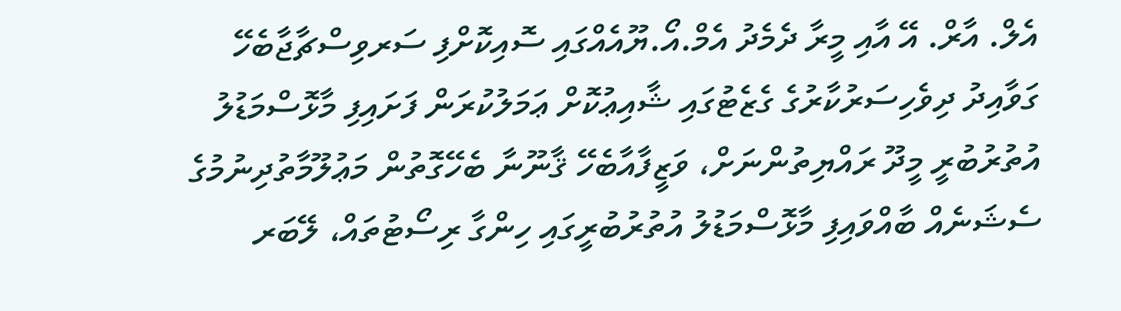އެލް. އާރް. އޭ އާއި މީރާ ދެމެދު އެމް.އޯ.ޔޫއެއްގައި ސޮއިކޮށްފި ސަރވިސްޗާޖާބެހޭ ގަވާއިދު ދިވެހިސަރުކާރުގެ ގެޒެޓުގައި ޝާއިޢުކޮށް ޢަމަލުކުރަން ފަށައިފި މާޅޮސްމަޑުލު އުތުރުބުރީ މީދޫ ރައްޔިތުންނަށް، ވަޒީފާއާބެހޭ ޤާނޫނާ ބެހޭގޮތުން މަޢުލޫމާތުދިނުމުގެ ސެޝަނެއް ބާއްވައިފި މާޅޮސްމަޑުލު އުތުރުބުރީގައި ހިންގާ ރިސޯޓުތައް، ލޭބަރ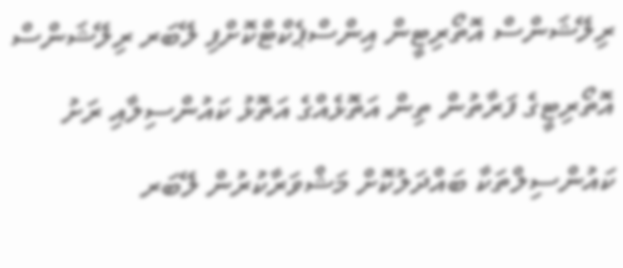ރިލޭޝަންސް އޮތޯރިޓީން އިންސްޕެކްޓްކޮށްފި ލޭބަރ ރިލޭޝަންސް އޮތޯރިޓީގެ ފަރާތުން ތިން އަތޮޅެއްގެ އަތޮޅު ކައުންސިލާއި ރަށު ކައުންސިލްތަކާ ބައްދަލުކޮށް މަޝްވަރާކުރުން ލޭބަރ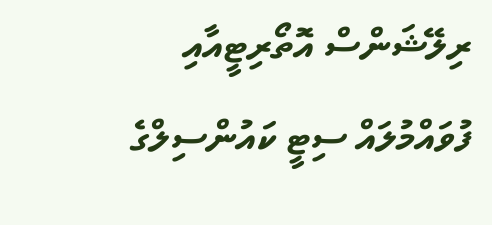ރިލޭޝަންސް އޮތޯރިޓީއާއި ފުވައްމުލައް ސިޓީ ކައުންސިލްގެ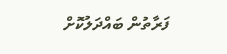ފަރާތުން ބައްދަލުކޮށް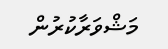މަޝްވަރާކުރުން